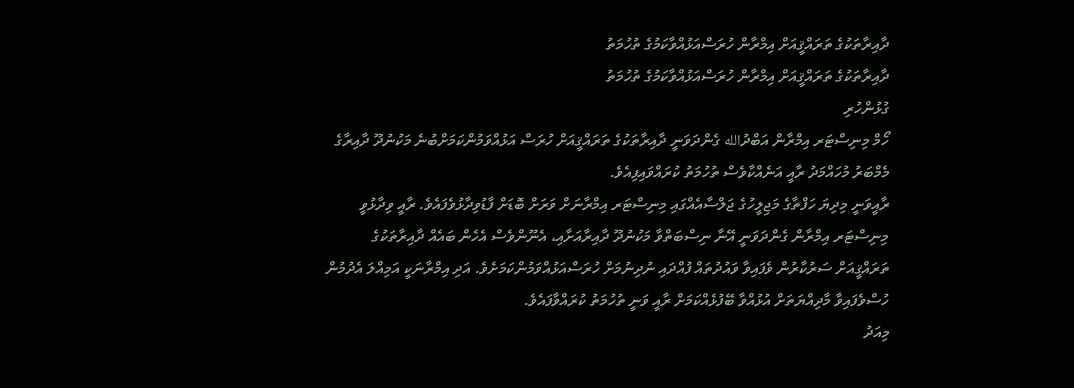ދާއިރާތަކުގެ ތަރައްޤީއަށް އިމްރާން ހުރަސްއަޅުއްވާކަމުގެ ތުހުމަތު
ދާއިރާތަކުގެ ތަރައްޤީއަށް އިމްރާން ހުރަސްއަޅުއްވާކަމުގެ ތުހުމަތު
ގުޅުންހުރި
ހޯމް މިނިސްޓަރ އިމްރާން އަބްދުالله ގެންދަވަނީ ދާއިރާތަކުގެ ތަރައްޤީއަށް ހުރަސް އަޅުއްވަމުންކަމަށްބުނެ މަކުނުދޫ ދާއިރާގެ މެމްބަރު މުހައްމަދު ރާއީ އަނެއްކާވެސް ތުހުމަތު ކުރައްވައިފިއެވެ.
ރާއީވަނީ މިދިޔަ ހަފްތާގެ މަޖިލީހުގެ ޖަލްސާއެއްގައި މިނިސްޓަރ އިމްރާނަށް ވަރަށް ބޮޑަށް ފާޑުވިދާޅުވެފައެވެ. ރާއީ ވިދާޅުވީ މިނިސްޓަރ އިމްރާން ގެންދަވަނީ އޭނާ ނިސްބަތްވާ މަކުނުދޫ ދާއިރާއަށާއި، އެނޫންވެސް އެހެން ބައެއް ދާއިރާތަކުގެ ތަރައްޤީއަށް ސަރުކާރުން ވެފައިވާ ވައުދުތައް ފުއްދައި ނުދިނުމަށް ހުރަސްއަޅުއްވަމުންކަމަށެވެ. އަދި އިމްރާނަކީ އަމިއްލަ އެދުމުން ހުސްވެފައިވާ މާދިއްޔަތަށް އުޅުއްވާ ބޭފުޅެއްކަމަށް ރާއީ ވަނީ ތުހުމަތު ކުރައްވާފައެވެ.
މިއަދު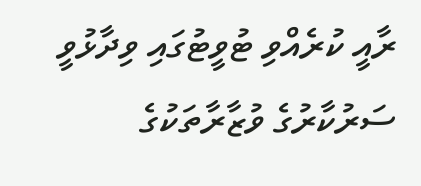ރާއީ ކުރެއްވި ޓުވީޓުގައި ވިދާޅުވީ ސަރުކާރުގެ ވުޒާރާތަކުގެ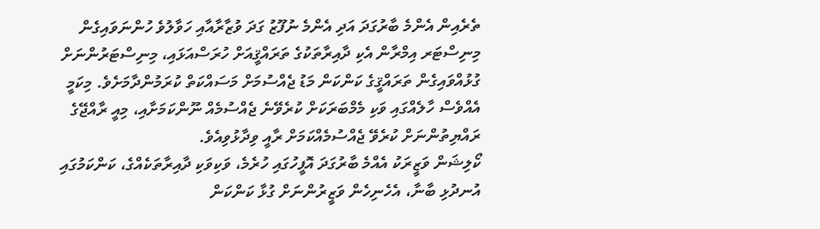ތެރެއިން އެންމެ ބާރުގަދަ އަދި އެންމެ ނުފޫޒު ގަދަ ވުޒާރާއާއި ހަވާލުވެ ހުންނަވައިގެން މިނިސްޓަރ އިމްރާން އެކި ދާއިރާތަކުގެ ތަރައްޤީއަށް ހުރަސްއަޅައި، މިނިސްޓަރުންނަށް ގުޅުއްވައިގެން ތަރައްޤީގެ ކަންކަން މަޑު ޖެއްސުމަށް މަސައްކަތް ކުރަމުންދާމަށެވެ. މިކަމީ އެއްވެސް ހާލެއްގައި ވަކި މެމްބަރަކަށް ކުރެވޭނެ ޖެއްސުމެއް ނޫންކަމަށާއި، މިއީ ރާއްޖޭގެ ރައްޔިތުންނަށް ކުރެވޭ ޖެއްސުމެއްކަމަށް ރާއީ ވިދާޅުވިއެވެ.
ކޯލިޝަން ވަޒީރަކު އެއްމެ ބާރުގަދަ އޮފީހުގައި ހުރެމެ، ވަކިވަކި ދާއިރާތަކެއްގެ، ކަންކަމުގައި އުނދުޅި ބާނާ، އެހެނިހެން ވަޒީރުންނަށް ގުޅާ ކަންކަން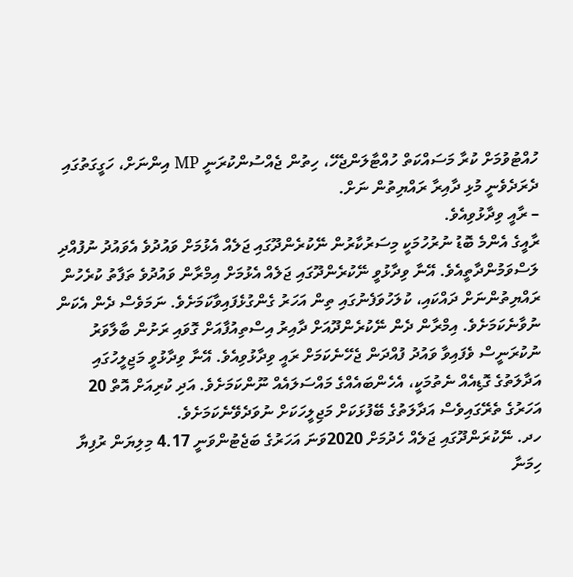ހުއްޓުވުމަށް ކުރާ މަސައްކަތް ހުއްޓާލަންޖެހޭ، ހިތުން ޖެއްސުންކުރަނީ MP އިންނަށް، ހަގީގަތުގައި ދެރަދެވެނީ މުޅި ދާއިރާ ރައްޔިތުން ނަށް.
– ރާއީ ވިދާޅުވިއެވެ.
ރާއީގެ އެންމެ ބޮޑު ނުރުހުމަކީ މިސަރުކާރުން ނޭކުރެންދޫގައި ޖަލެއް އެޅުމަށް ވައުދުވެ އެވައުދު ނުފުއްދި ލަސްވަމުންދާތީއެވެ. އޭނާ ވިދާޅުވީ ނޭކުރެންދޫގައި ޖަލެއް އެޅުމަށް އިމްރާން ވައުދުވެ ތަފާތު ކުރެހުން ރައްޔިތުންނަށް ދައްކައި، ކުލަހުވަފެނުގައި ތިން އަހަރު ގެންގުޅެފައިވާކަމަށެވެ. ނަމަވެސް ދެން އެކަން ނުވާނެކަމަށެވެ. އިމްރާން ދެން ނޭކުރެންދޫއަށް ދާއިރު އިސްތިއުފާއަށް ގޮވައި ރަށުން ބާލާވަރު ނުކުރަނީސް ވެފައިވާ ވައުދު ފުއްދަން ޖެހޭނެކަމަށް ރައީ ވިދާޅުވިއެވެ. އޭނާ ވިދާޅުވީ މަޖިލީހުގައި އަދާލަތުގެ ގޮޑިއެއް ނެތުމަކީ، އެހެންބައެއްގެ މައްސަލައެއް ނޫންކަމަށެވެ. އަދި ކުރިއަށް އޮތް 20 އަހަރުގެ ތެރޭގައިވެސް އަދާލަތުގެ ބޭފުޅަކަށް މަޖިލީހަކަށް ނުވަދެވޭނެކަމަށެވެ.
ހދ. ނޭކުރަންދޫގައި ޖަލެއް ހެދުމަށް 2020ވަނަ އަހަރުގެ ބަޖެޓުންވަނީ 4.17 މިލިޔަން ރުފިޔާ ހިމަނާ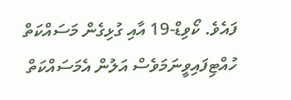ފައެވެ. ކޯވިޑް-19 އާއި ގުޅިގެން މަސައްކަތް ހުއްޓިފައިވީނަމަވެސް އަލުން އެމަސައްކަތް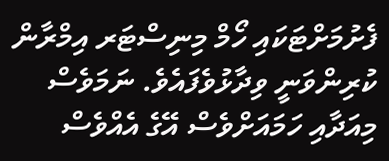ފެށުމަށްޓަކައި ހޯމް މިނިސްޓަރ އިމްރާން ކުރިންވަނީ ވިދާޅުވެފައެވެ. ނަމަވެސް މިއަދާއި ހަމައަށްވެސް އޭގެ އެއްވެސް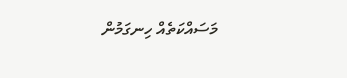މަސައްކަތެއް ހިނގަމުން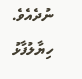ނުދެއެވެ.
ހިޔާލުފާޅު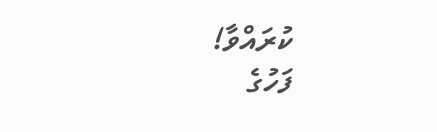ކުރައްވާ!
ފަހުގެ